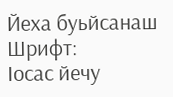Йеха буьйсанаш
Шрифт:
Iосас йечу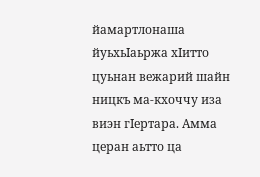йамартлонаша йуьхьIаьржа хIитто цуьнан вежарий шайн ницкъ ма-кхоччу иза виэн гIертара. Амма церан аьтто ца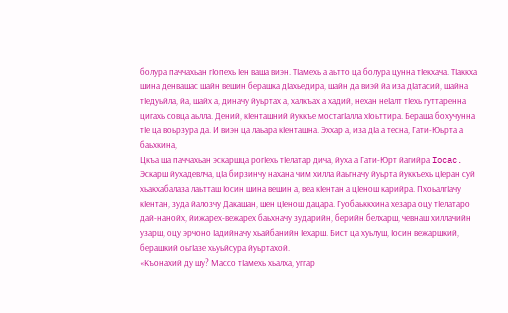болура паччахьан гIопехь Iен ваша виэн. ТIамехь а аьтто ца болура цунна тIекхача. ТIаккха шина денвашас шайн вешин берашка дIахьедира, шайн да виэй йа иза дIатасий, шайна тIедуьйла, йа, шайх а, диначу йуьртах а, халкъах а хадий, нехан неIалт тIехь гуттаренна цигахь совца аьлла. Дений, кIенташний йуккъе мостагIалла хIоьттира. Бераша бохучунна тIе ца воьрзура да. И виэн ца лаьара кIенташна. Эххар а, иза дIа а тесна, Гати-Юьрта а баьхкина,
Цкъа ша паччахьан эскаршца рогIехь тIелатар дича, йуха а Гати-Юрт йагийра Iocac. Эскарш йухадевлча, цIа бирзинчу нахана чим хилла йаьгначу йуьрта йуккъехь цIеран суй хьакхабалаза лаьтташ Iосин шина вешин а, веа кIентан а цIенош карийра. ПхоьалгIачу кIентан, зуда йалозчу Дакашан, шен цIенош дацара. Гуобаьккхина хезара оцу тIелатаро дай-нанойх, йижарех-вежарех баьхначу зударийн, берийн белхарш, чевнаш хиллачийн узарш, оцу эрчоно Iадийначу хьайбанийн Iехарш. Бист ца хуьлуш, Iосин вежаршкий, берашкий оьгIазе хьуьйсура йуьртахой.
«Къонахий ду шу? Массо тIамехь хьалха, уггар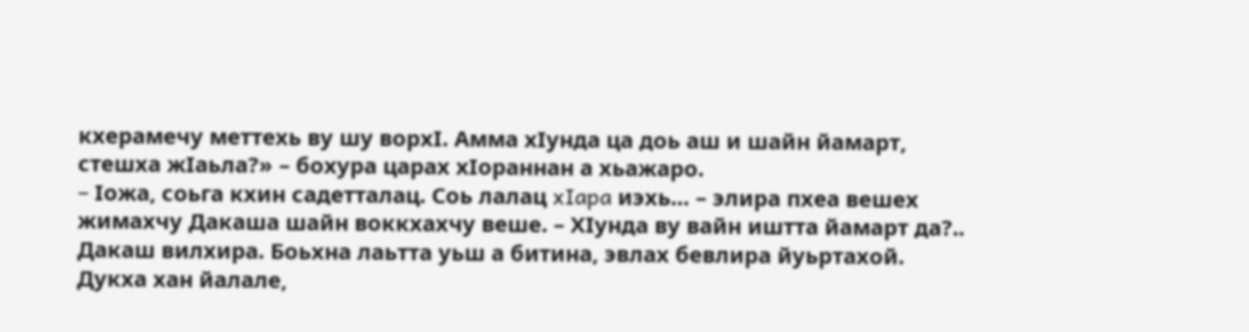кхерамечу меттехь ву шу ворхI. Амма хIунда ца доь аш и шайн йамарт, стешха жIаьла?» – бохура царах хIораннан а хьажаро.
– Iожа, соьга кхин садетталац. Соь лалац xIapa иэхь… – элира пхеа вешех жимахчу Дакаша шайн воккхахчу веше. – ХIунда ву вайн иштта йамарт да?..
Дакаш вилхира. Боьхна лаьтта уьш а битина, эвлах бевлира йуьртахой. Дукха хан йалале,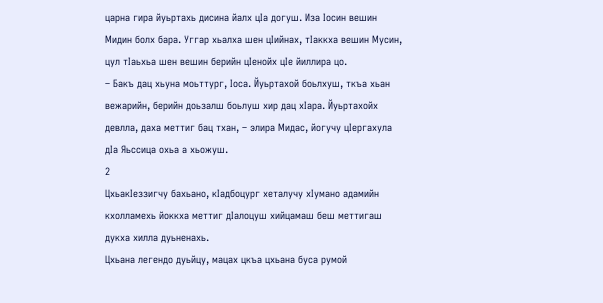царна гира йуьртахь дисина йалх цIа догуш. Иза Iосин вешин Мидин болх бара. Уггар хьалха шен цIийнах, тIаккха вешин Мусин, цул тIаьхьа шен вешин берийн цIенойх цIе йиллира цо.
– Бакъ дац хьуна моьттург, Iоса. Йуьртахой боьлхуш, ткъа хьан вежарийн, берийн доьзалш боьлуш хир дац хIара. Йуьртахойх девлла, даха меттиг бац тхан, – элира Мидас, йогучу цIергахула дIа Яьссица охьа а хьожуш.
2
ЦхьакIеззигчу бахьано, кIадбоцург хеталучу хIумано адамийн кхолламехь йоккха меттиг дIалоцуш хийцамаш беш меттигаш дукха хилла дуьненахь.
Цхьана легендо дуьйцу, мацах цкъа цхьана буса румой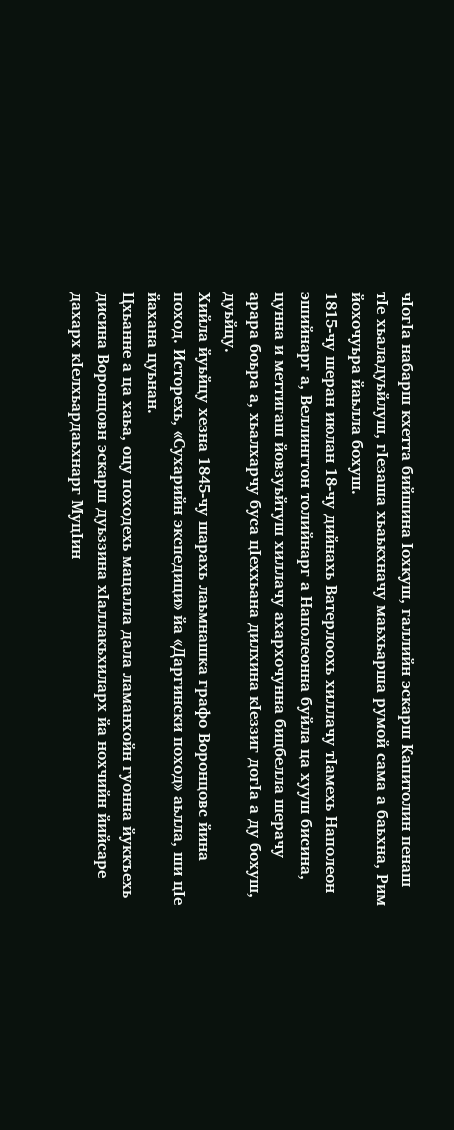чIогIа набарш кхетта бийшина Iохкуш, галлийн эскарш Капитолин пенаш тIе хьаладуьйлуш, гIезаша хьаькхначу маьхьарша румой сама а баьхна, Рим йохочуьра йаьлла бохуш.
1815-чу шеран июлан 18-чу дийнахь Ватерлоохь хиллачу тIамехь Наполеон эшийнарг а, Веллингтон толийнарг а Наполеонна буйла ца хууш бисина, цунна и меттигаш йовзуьйтуш хиллачу ахархочунна бицбелла шерачу арара боьра а, хьалхарчу буса цIеххьана дилхина кIеззиг догIа а ду бохуш, дуьйцу.
Хийла йуьйцу хезна 1845-чу шарахь лаьмнашка графо Воронцовс йина поход. Исторехь, «Сухарийн экспедици» йа «Даргински поход» аьлла, ши цIе йахана цуьнан.
Цхьанне а ца хаьа, оцу походехь мацалла дала ламанхойн гуонна йуккъехь дисина Воронцовн эскарш дуьззина хIаллакьхиларх йа нохчийн йийсаре дахарх кIелхьардаьхнарг МуцIин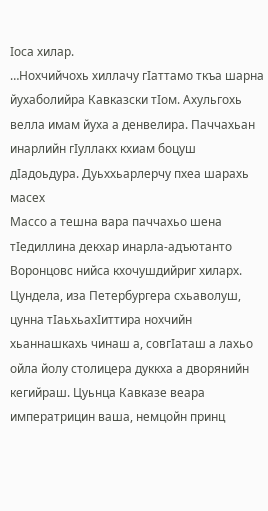Iоса хилар.
…Нохчийчохь хиллачу гIаттамо ткъа шарна йухаболийра Кавказски тIом. Ахульгохь велла имам йуха а денвелира. Паччахьан инарлийн гIуллакх кхиам боцуш дIадоьдура. Дуьххьарлерчу пхеа шарахь масех
Массо а тешна вара паччахьо шена тIедиллина декхар инарла-адъютанто Воронцовс нийса кхочушдийриг хиларх. Цундела, иза Петербургера схьаволуш, цунна тIаьхьахIиттира нохчийн хьаннашкахь чинаш а, совгIаташ а лахьо ойла йолу столицера дуккха а дворянийн кегийраш. Цуьнца Кавказе веара императрицин ваша, немцойн принц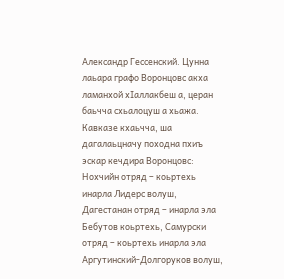Александр Гессенский. Цунна лаьара графо Воронцовс акха ламанхой хIаллакбеш а, церан баьчча схьалоцуш а хьажа.
Кавказе кхаьчча, ша дагалаьцначу походна пхиъ эскар кечдира Воронцовс: Нохчийн отряд – коьртехь инарла Лидерс волуш, Дагестанан отряд – инарла эла Бебутов коьртехь, Самурски отряд – коьртехь инарла эла Аргутинский-Долгоруков волуш,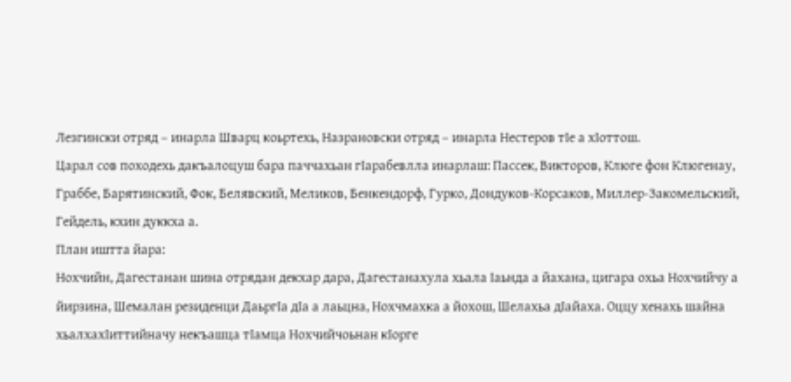Лезгински отряд – инарла Шварц коьртехь, Назрановски отряд – инарла Нестеров тIе а хIоттош.
Царал сов походехь дакъалоцуш бара паччахьан гIарабевлла инарлаш: Пассек, Викторов, Клюге фон Клюгенау, Граббе, Барятинский, Фок, Белявский, Меликов, Бенкендорф, Гурко, Дондуков-Корсаков, Миллер-Закомельский, Гейдель, кхин дуккха а.
План иштта йара:
Нохчийн, Дагестанан шина отрядан декхар дара, Дагестанахула хьала Iаьнда а йахана, цигара охьа Нохчийчу а йирзина, Шемалан резиденци ДаьргIа дIа а лаьцна, Нохчмахка а йохош, Шелахьа дIайаха. Оццу хенахь шайна хьалхахIиттийначу некъашца тIамца Нохчийчоьнан кIорге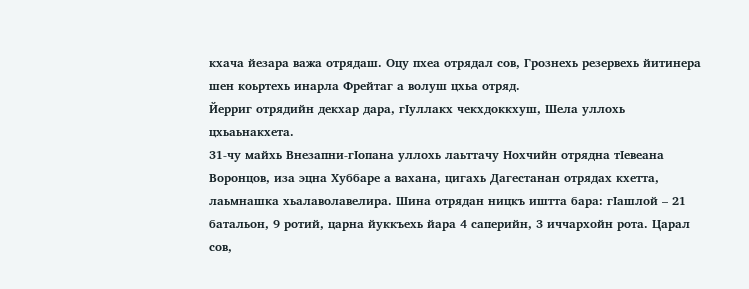кхача йезара важа отрядаш. Оцу пхеа отрядал сов, Грознехь резервехь йитинера шен коьртехь инарла Фрейтаг а волуш цхьа отряд.
Йерриг отрядийн декхар дара, гIуллакх чекхдоккхуш, Шела уллохь цхьаьнакхета.
31-чу майхь Внезапни-гIопана уллохь лаьттачу Нохчийн отрядна тIевеана Воронцов, иза эцна Хуббаре а вахана, цигахь Дагестанан отрядах кхетта, лаьмнашка хьалаволавелира. Шина отрядан ницкъ иштта бара: гIашлой – 21 батальон, 9 ротий, царна йуккъехь йара 4 саперийн, 3 иччархойн рота. Царал сов,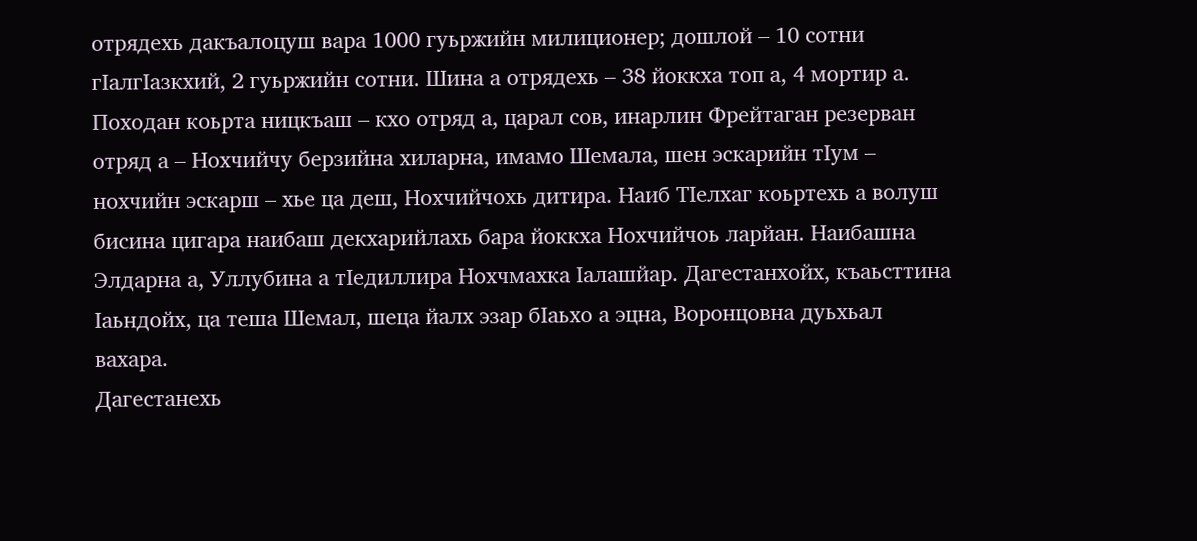отрядехь дакъалоцуш вара 1000 гуьржийн милиционер; дошлой – 10 сотни гIалгIазкхий, 2 гуьржийн сотни. Шина а отрядехь – 38 йоккха топ а, 4 мортир а.
Походан коьрта ницкъаш – кхо отряд а, царал сов, инарлин Фрейтаган резерван отряд а – Нохчийчу берзийна хиларна, имамо Шемала, шен эскарийн тIум – нохчийн эскарш – хье ца деш, Нохчийчохь дитира. Наиб ТIелхаг коьртехь а волуш бисина цигара наибаш декхарийлахь бара йоккха Нохчийчоь ларйан. Наибашна Элдарна а, Уллубина а тIедиллира Нохчмахка Iалашйар. Дагестанхойх, къаьсттина Iаьндойх, ца теша Шемал, шеца йалх эзар бIаьхо а эцна, Воронцовна дуьхьал вахара.
Дагестанехь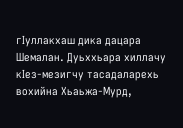гIуллакхаш дика дацара Шемалан. Дуьххьара хиллачу кIез-мезигчу тасадаларехь вохийна Хьаьжа-Мурд,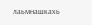лаьмнашкахь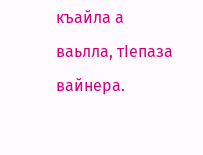къайла а ваьлла, тIепаза вайнера.